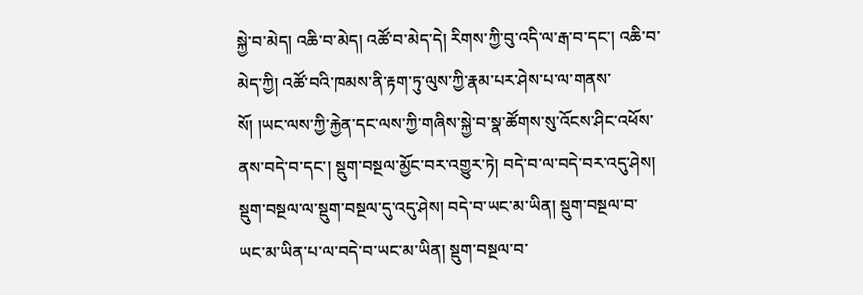སྐྱེ་བ་མེད། འཆི་བ་མེད། འཚོ་བ་མེད་དེ། རིགས་ཀྱི་བུ་འདི་ལ་རྒ་བ་དང་། འཆི་བ་མེད་ཀྱི། འཚོ་བའི་ཁམས་ནི་རྟག་ཏུ་ལུས་ཀྱི་རྣམ་པར་ཤེས་པ་ལ་གནས་སོ། །ཡང་ལས་ཀྱི་རྐྱེན་དང་ལས་ཀྱི་གཞིས་སྐྱེ་བ་སྣ་ཚོགས་སུ་འོངས་ཤིང་འཕོས་ནས་བདེ་བ་དང་། སྡུག་བསྔལ་མྱོང་བར་འགྱུར་ཏེ། བདེ་བ་ལ་བདེ་བར་འདུ་ཤེས། སྡུག་བསྔལ་ལ་སྡུག་བསྔལ་དུ་འདུ་ཤེས། བདེ་བ་ཡང་མ་ཡིན། སྡུག་བསྔལ་བ་ཡང་མ་ཡིན་པ་ལ་བདེ་བ་ཡང་མ་ཡིན། སྡུག་བསྔལ་བ་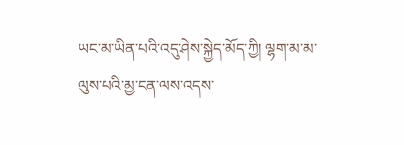ཡང་མ་ཡིན་པའི་འདུ་ཤེས་སྐྱེད་མོད་ཀྱི། ལྷག་མ་མ་ལུས་པའི་མྱ་ངན་ལས་འདས་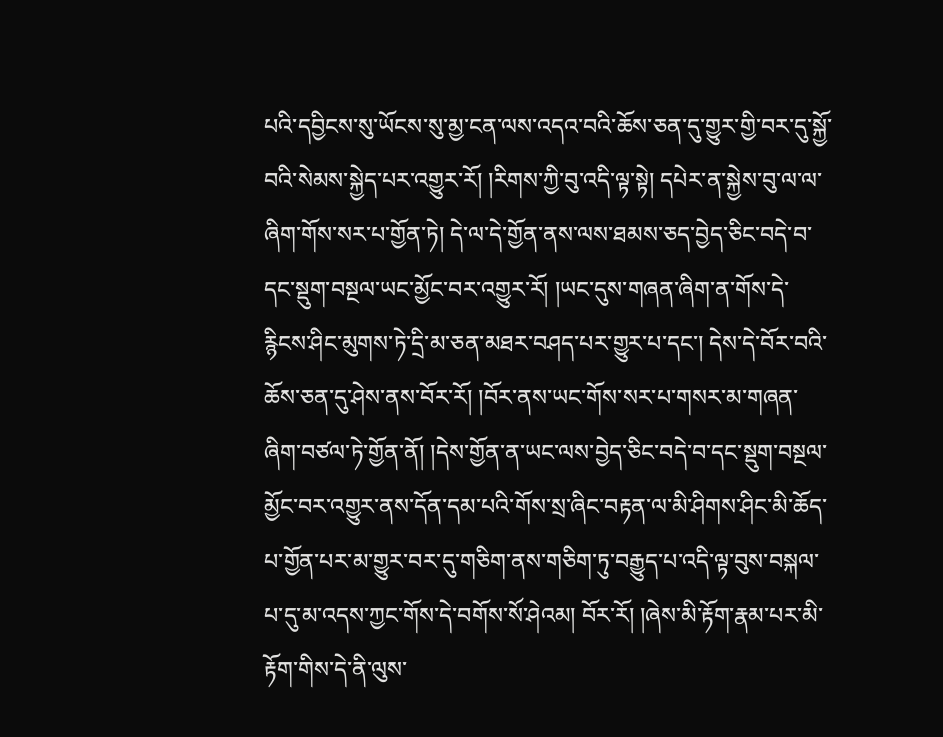པའི་དབྱིངས་སུ་ཡོངས་སུ་མྱ་ངན་ལས་འདའ་བའི་ཆོས་ཅན་དུ་གྱུར་གྱི་བར་དུ་སྐྱོ་བའི་སེམས་སྐྱེད་པར་འགྱུར་རོ། །རིགས་ཀྱི་བུ་འདི་ལྟ་སྟེ། དཔེར་ན་སྐྱེས་བུ་ལ་ལ་ཞིག་གོས་སར་པ་གྱོན་ཏེ། དེ་ལ་དེ་གྱོན་ནས་ལས་ཐམས་ཅད་བྱེད་ཅིང་བདེ་བ་དང་སྡུག་བསྔལ་ཡང་མྱོང་བར་འགྱུར་རོ། །ཡང་དུས་གཞན་ཞིག་ན་གོས་དེ་རྙིངས་ཤིང་མུགས་ཏེ་དྲི་མ་ཅན་མཐར་བཤད་པར་གྱུར་པ་དང་། དེས་དེ་བོར་བའི་ཆོས་ཅན་དུ་ཤེས་ནས་བོར་རོ། །བོར་ནས་ཡང་གོས་སར་པ་གསར་མ་གཞན་ཞིག་བཙལ་ཏེ་གྱོན་ནོ། །དེས་གྱོན་ན་ཡང་ལས་བྱེད་ཅིང་བདེ་བ་དང་སྡུག་བསྔལ་མྱོང་བར་འགྱུར་ནས་དོན་དམ་པའི་གོས་སྲ་ཞིང་བརྟན་ལ་མི་ཤིགས་ཤིང་མི་ཆོད་པ་གྱོན་པར་མ་གྱུར་བར་དུ་གཅིག་ནས་གཅིག་ཏུ་བརྒྱུད་པ་འདི་ལྟ་བུས་བསྐལ་པ་དུ་མ་འདས་ཀྱང་གོས་དེ་བགོས་སོ་ཤེའམ། བོར་རོ། །ཞེས་མི་རྟོག་རྣམ་པར་མི་རྟོག་གིས་དེ་ནི་ལུས་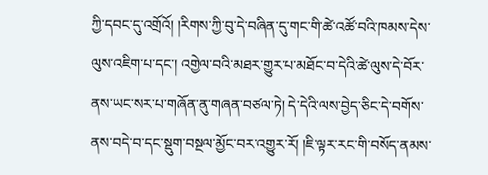ཀྱི་དབང་དུ་འགྲོའོ། །རིགས་ཀྱི་བུ་དེ་བཞིན་དུ་གང་གི་ཚེ་འཚོ་བའི་ཁམས་དེས་ལུས་འཇིག་པ་དང་། འགྱེལ་བའི་མཐར་གྱུར་པ་མཐོང་བ་དེའི་ཚེ་ལུས་དེ་བོར་ནས་ཡང་སར་པ་གཞོན་ནུ་གཞན་བཙལ་ཏེ། དེ་དེའི་ལས་བྱེད་ཅིང་དེ་བགོས་ནས་བདེ་བ་དང་སྡུག་བསྔལ་མྱོང་བར་འགྱུར་རོ། །ཇི་ལྟར་རང་གི་བསོད་ནམས་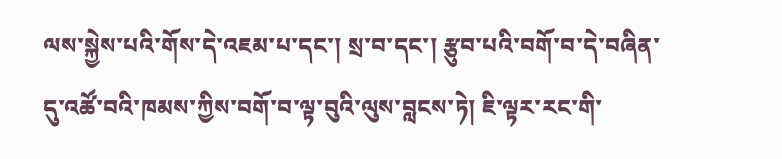ལས་སྐྱེས་པའི་གོས་དེ་འཇམ་པ་དང་། སྲ་བ་དང་། རྩུབ་པའི་བགོ་བ་དེ་བཞིན་དུ་འཚོ་བའི་ཁམས་ཀྱིས་བགོ་བ་ལྟ་བུའི་ལུས་བླངས་ཏེ། ཇི་ལྟར་རང་གི་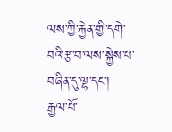ལས་ཀྱི་རྐྱེན་གྱི་དགེ་བའི་རྩ་བ་ལས་སྐྱེས་པ་བཞིན་དུ་ལྷ་དང་། རྒྱལ་པོ་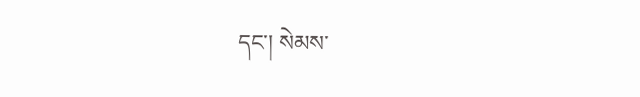དང་། སེམས་